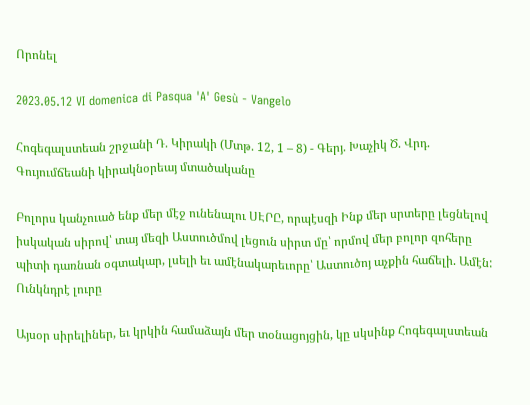Որոնել

2023.05.12 VI domenica di Pasqua 'A' Gesù - Vangelo

Հոգեգալստեան շրջանի Դ. Կիրակի (Մտթ. 12, 1 – 8) - Գերյ. Խաչիկ Ծ. Վրդ. Գույումճեանի կիրակնօրեայ մտածականը

Բոլորս կանչուած ենք մեր մէջ ունենալու ՍԷՐԸ, որպէսզի Ինք մեր սրտերը լեցնելով իսկական սիրով՝ տայ մեզի Աստուծմով լեցուն սիրտ մը՝ որմով մեր բոլոր զոհերը պիտի դառնան օգտակար, լսելի եւ ամէնակարեւորը՝ Աստուծոյ աչքին հաճելի. Ամէն:
Ունկնդրէ լուրը

Այսօր սիրելիներ, եւ կրկին համաձայն մեր տօնացոյցին, կը սկսինք Հոգեգալստեան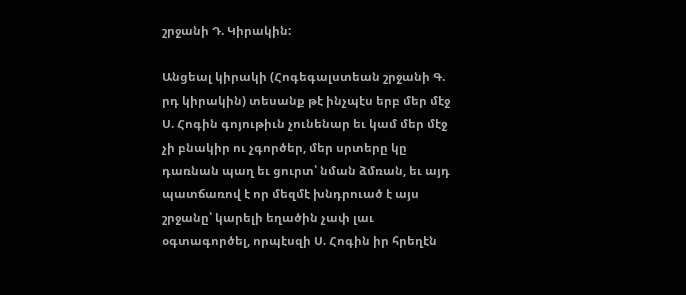շրջանի Դ. Կիրակին:

Անցեալ կիրակի (Հոգեգալստեան շրջանի Գ. րդ կիրակին) տեսանք թէ ինչպէս երբ մեր մէջ Ս. Հոգին գոյութիւն չունենար եւ կամ մեր մէջ չի բնակիր ու չգործեր, մեր սրտերը կը դառնան պաղ եւ ցուրտ՝ նման ձմռան, եւ այդ պատճառով է որ մեզմէ խնդրուած է այս շրջանը՝ կարելի եղածին չափ լաւ օգտագործել, որպէսզի Ս. Հոգին իր հրեղէն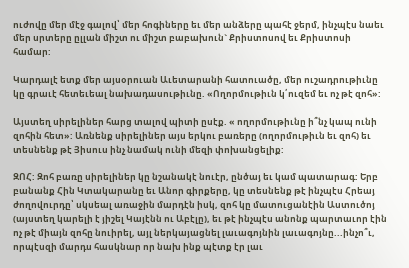ուժովը մեր մէջ գալով՝ մեր հոգիները եւ մեր անձերը պահէ ջերմ, ինչպէս նաեւ մեր սրտերը ըլլան միշտ ու միշտ բաբախուն` Քրիստոսով եւ Քրիստոսի համար:

Կարդալէ ետք մեր այսօրուան Աւետարանի հատուածը, մեր ուշադրութիւնը կը գրաւէ հետեւեալ նախադասութիւնը. «Ողորմութիւն կ՛ուզեմ եւ ոչ թէ զոհ»:

Այստեղ սիրելիներ հարց տալով պիտի ըսէք. « ողորմութիւնը ի՞նչ կապ ունի զոհին հետ»: Առնենք սիրելիներ այս երկու բառերը (ողորմութիւն եւ զոհ) եւ տեսնենք թէ Յիսուս ինչ նամակ ունի մեզի փոխանցելիք:

ԶՈՀ: Զոհ բառը սիրելիներ կը նշանակէ նուէր, ընծայ եւ կամ պատարագ: Երբ բանանք Հին Կտակարանը եւ Անոր գիրքերը, կը տեսնենք թէ ինչպէս Հրեայ ժողովուրդը՝ սկսեալ առաջին մարդէն իսկ, զոհ կը մատուցանէին Աստուծոյ (այստեղ կարելի է յիշել Կայէնն ու Աբէլը), եւ թէ ինչպէս անոնք պարտաւոր էին ոչ թէ միայն զոհը նուիրել, այլ ներկայացնել լաւագոյնին լաւագոյնը...ինչո՞ւ, որպէսզի մարդս հասկնար որ նախ ինք պէտք էր լաւ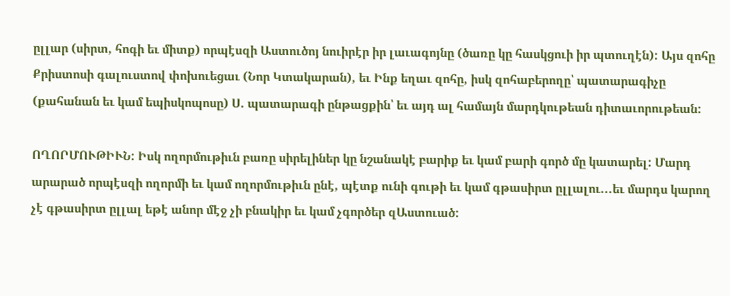ըլլար (սիրտ, հոգի եւ միտք) որպէսզի Աստուծոյ նուիրէր իր լաւագոյնը (ծառը կը հասկցուի իր պտուղէն): Այս զոհը Քրիստոսի գալուստով փոխուեցաւ (Նոր Կտակարան), եւ Ինք եղաւ զոհը, իսկ զոհաբերողը՝ պատարագիչը (քահանան եւ կամ եպիսկոպոսը) Ս. պատարագի ընթացքին՝ եւ այդ ալ համայն մարդկութեան դիտաւորութեան:

ՈՂՈՐՄՈՒԹԻՒՆ: Իսկ ողորմութիւն բառը սիրելիներ կը նշանակէ բարիք եւ կամ բարի գործ մը կատարել: Մարդ արարած որպէսզի ողորմի եւ կամ ողորմութիւն ընէ, պէտք ունի գութի եւ կամ գթասիրտ ըլլալու...եւ մարդս կարող չէ գթասիրտ ըլլալ եթէ անոր մէջ չի բնակիր եւ կամ չգործեր զԱստուած: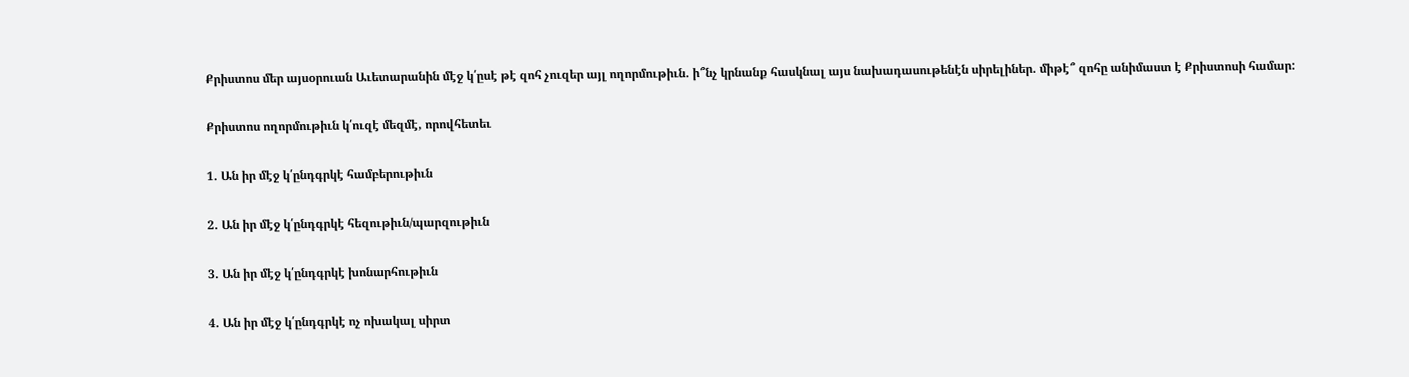Քրիստոս մեր այսօրուան Աւետարանին մէջ կ՛ըսէ թէ զոհ չուզեր այլ ողորմութիւն. ի՞նչ կրնանք հասկնալ այս նախադասութենէն սիրելիներ. միթէ՞ զոհը անիմաստ է Քրիստոսի համար:

Քրիստոս ողորմութիւն կ՛ուզէ մեզմէ, որովհետեւ

1. Ան իր մէջ կ՛ընդգրկէ համբերութիւն

2. Ան իր մէջ կ՛ընդգրկէ հեզութիւն/պարզութիւն

3. Ան իր մէջ կ՛ընդգրկէ խոնարհութիւն

4. Ան իր մէջ կ՛ընդգրկէ ոչ ոխակալ սիրտ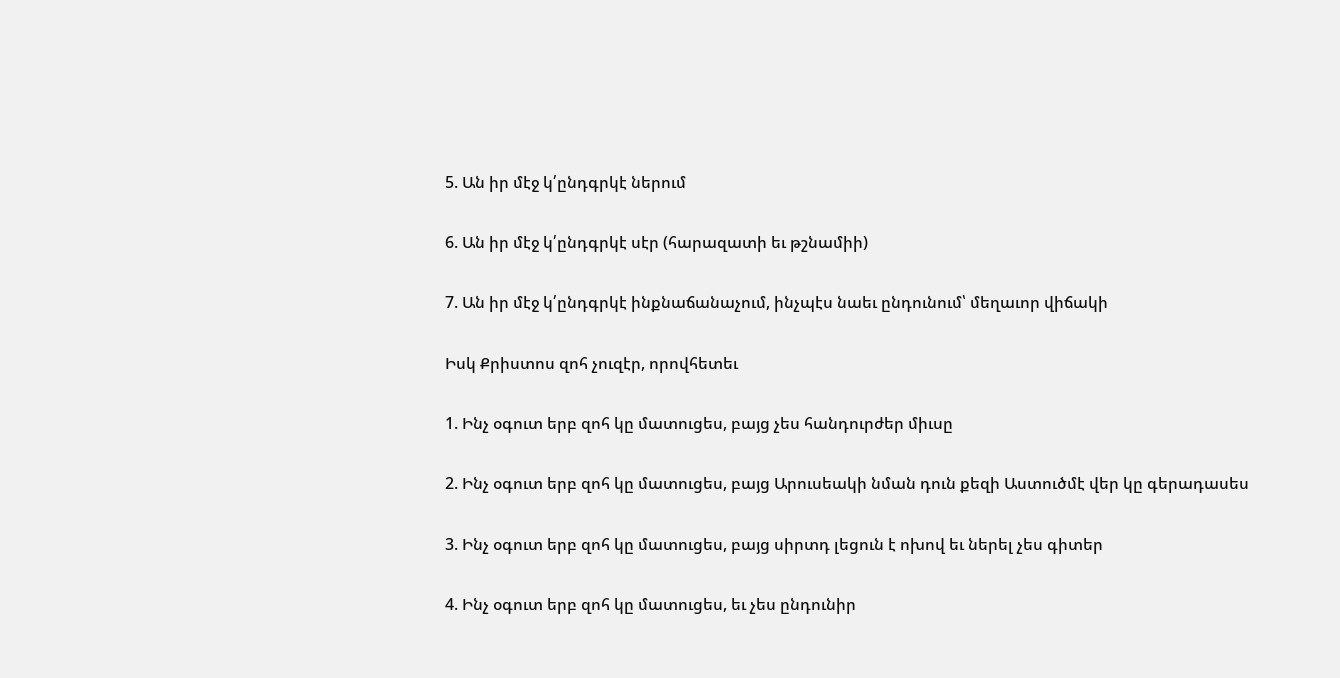5. Ան իր մէջ կ՛ընդգրկէ ներում

6. Ան իր մէջ կ՛ընդգրկէ սէր (հարազատի եւ թշնամիի)

7. Ան իր մէջ կ՛ընդգրկէ ինքնաճանաչում, ինչպէս նաեւ ընդունում՝ մեղաւոր վիճակի

Իսկ Քրիստոս զոհ չուզէր, որովհետեւ

1. Ինչ օգուտ երբ զոհ կը մատուցես, բայց չես հանդուրժեր միւսը

2. Ինչ օգուտ երբ զոհ կը մատուցես, բայց Արուսեակի նման դուն քեզի Աստուծմէ վեր կը գերադասես

3. Ինչ օգուտ երբ զոհ կը մատուցես, բայց սիրտդ լեցուն է ոխով եւ ներել չես գիտեր

4. Ինչ օգուտ երբ զոհ կը մատուցես, եւ չես ընդունիր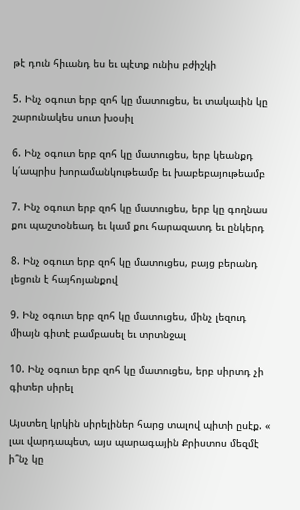թէ դուն հիւանդ ես եւ պէտք ունիս բժիշկի

5. Ինչ օգուտ երբ զոհ կը մատուցես, եւ տակաւին կը շարունակես սուտ խօսիլ

6. Ինչ օգուտ երբ զոհ կը մատուցես, երբ կեանքդ կ՛ապրիս խորամանկութեամբ եւ խաբեբայութեամբ

7. Ինչ օգուտ երբ զոհ կը մատուցես, երբ կը գողնաս քու պաշտօնեադ եւ կամ քու հարազատդ եւ ընկերդ

8. Ինչ օգուտ երբ զոհ կը մատուցես, բայց բերանդ լեցուն է հայհոյանքով

9. Ինչ օգուտ երբ զոհ կը մատուցես, մինչ լեզուդ միայն գիտէ բամբասել եւ տրտնջալ

10. Ինչ օգուտ երբ զոհ կը մատուցես, երբ սիրտդ չի գիտեր սիրել

Այստեղ կրկին սիրելիներ հարց տալով պիտի ըսէք. « լաւ վարդապետ, այս պարագային Քրիստոս մեզմէ ի՞նչ կը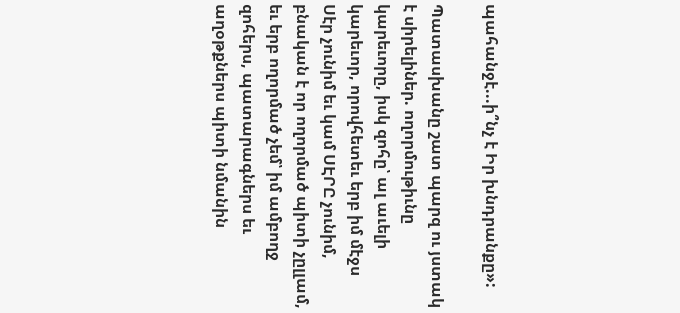պահանջէ...ի՞նչ է Իր խնդրանքը»:

Պատասխանը շատ պարզ ու յստակ է սիրելիներ. ողորմութիւնը կարեւորը, իսկ զոհը՝ ալ աւելի կարեւոր, որովհետեւ երբ իմ մէջս Սէր չունիմ եւ կամ ՍԷՐԸ չունիմ, բնական է որ ողորմած պիտի չըլլամ, եւ երբ ողորմած չեմ՝ իմ ամբողջ զոհերս, պատարագներս եւ աղօթքներս պիտի նմանին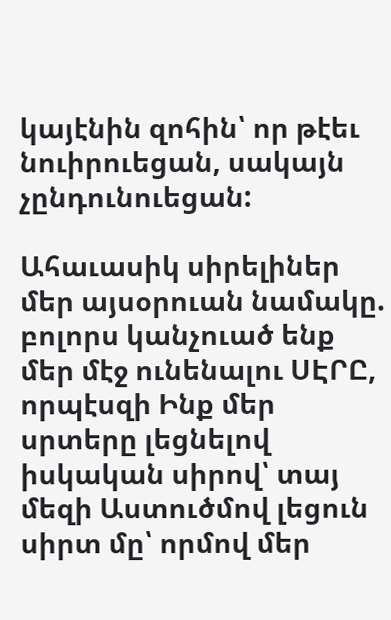կայէնին զոհին՝ որ թէեւ նուիրուեցան, սակայն չընդունուեցան:

Ահաւասիկ սիրելիներ մեր այսօրուան նամակը. բոլորս կանչուած ենք մեր մէջ ունենալու ՍԷՐԸ, որպէսզի Ինք մեր սրտերը լեցնելով իսկական սիրով՝ տայ մեզի Աստուծմով լեցուն սիրտ մը՝ որմով մեր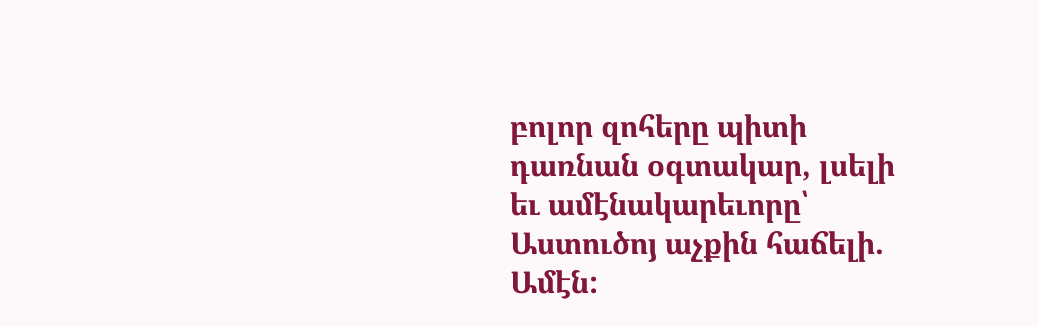բոլոր զոհերը պիտի դառնան օգտակար, լսելի եւ ամէնակարեւորը՝ Աստուծոյ աչքին հաճելի. Ամէն: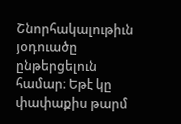Շնորհակալութիւն յօդուածը ընթերցելուն համար։ Եթէ կը փափաքիս թարմ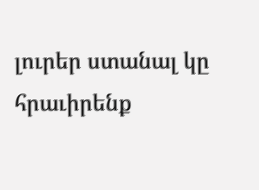լուրեր ստանալ կը հրաւիրենք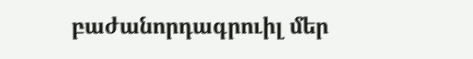բաժանորդագրուիլ մեր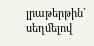լրաթերթին` սեղմելով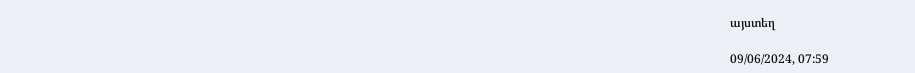այստեղ

09/06/2024, 07:59